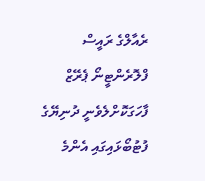ރެއާލްގެ ރައީސް ފްލޮރެންޓީނޯ ޕެރޭޒް ފާހަގަކޮށްލެވެނީ ދުނިޔޭގެ ފުޓުބޯޅައިގައި އެންމެ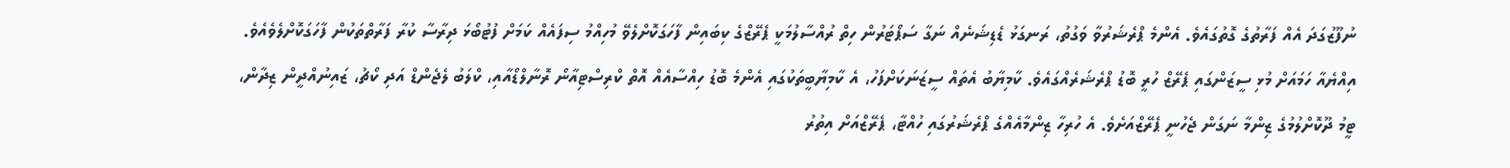ނުފޫޒުގަދަ އެއް ފަރާތުގެ ގޮތުގައެވެ. އެންމެ ޕްރެޝަރުވާ ވަގުތު، ރަނގަޅު ޑެޑިޝަނެއް ނަގާ ސަޕޯޓަރުން ހިތް ރުއްސާލުމަކީ ޕެރޭޒްގެ ކިބައިން ފާހަގަކޮށްލެވޭ މުހިއްމު ސިފައެއް ކަމަށް ފުޓުބޯޅަ ދިރާސާ ކުރާ ފަރާތްތަކުން ފާހަގަކޮށްލެވެއެވެ.
އިއްޔެއާ ހަމައަށް މުޅި ސީޒަންގައި ޕެރޭޒް ހުރީ ބޮޑު ޕްރެޝަރެއްގައެވެ. ކާމިޔާބު އެތައް ސީޒަނަކަށްފަހު، އެ ކާމިޔާބީތަކުގައި އެންމެ ބޮޑު ހިއްސާއެއް އޮތް ކްރިސްޓިއާނޯ ރޮނާލްޑޯއާއި، ކްލަބު ލެޖެންޑް އަދި ކޯޗު، ޒައިނުއްދީން ޒިދާން، ޓީމު ދޫކޮށްލުމުގެ ޒިންމާ ނަގަން ޖެހުނީ ޕެރޭޒްއަށެވެ. އެ ހުރިހާ ޒިންމާއެއްގެ ޕްރެޝަރުގައި ހުއްޓާ، ޕެރޭޒްއަށް އިތުރު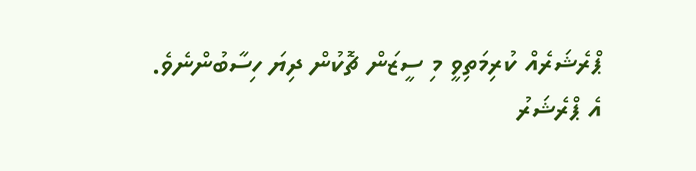ޕްރެޝަރެއް ކުރިމަތިވީ މި ސީޒަން ޗޮކުން ދިޔަ ހިސާބުންނެވެ.
އެ ޕްރެޝަރު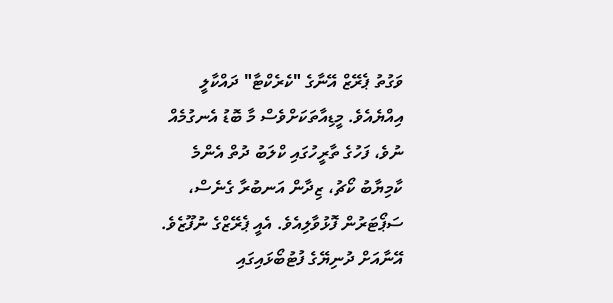ވަގުތު ޕެރޭޒް އޭނާގެ "ކެރެކްޓާ" ދައްކާލީ އިއްޔެއެވެ. މީޑިއާތަކަށްވެސް މާ ބޮޑު އެނގުމެއް ނުވެ، ފަހުގެ ތާރީހުގައި ކްލަބު ދުތް އެންމެ ކާމިޔާބު ކޯޗު، ޒިދާން އަނބުރާ ގެނެސް، ސަޕޯޓަރުން ފޮޅުވާލިއެވެ. އެއީ ޕެރޭޒްގެ ނުފޫޒެވެ. އޭނާއަށް ދުނިޔޭގެ ފުޓުބޯޅައިގައި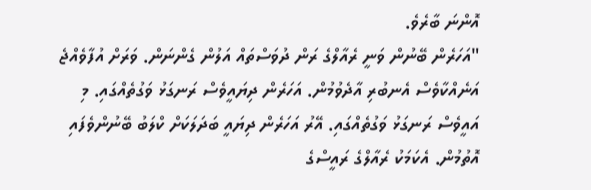އޮންނަ ބާރެވެ.
"އަހަރެން ބޭނުން ވަނީ ރެއާލްގެ ރަން ދުވަސްތައް އަލުން ގެންނަން. ވަރަށް އުފާވެއްޖެ އަނެއްކާވެސް އެނބުރި އާދެވުމުން. އަހަރެން ދިޔައީވެސް ރަނގަޅު ވަގުތެއްގައި. މި އައީވެސް ރަނގަޅު ވަގުތެއްގައި. އޭރު އަހަރެން ދިޔައީ ބަދަލަކަށް ކްލަބު ބޭނުންވެފައި އޮތުމުން. އެކަމަކު ރެއާލްގެ ރައީސްގެ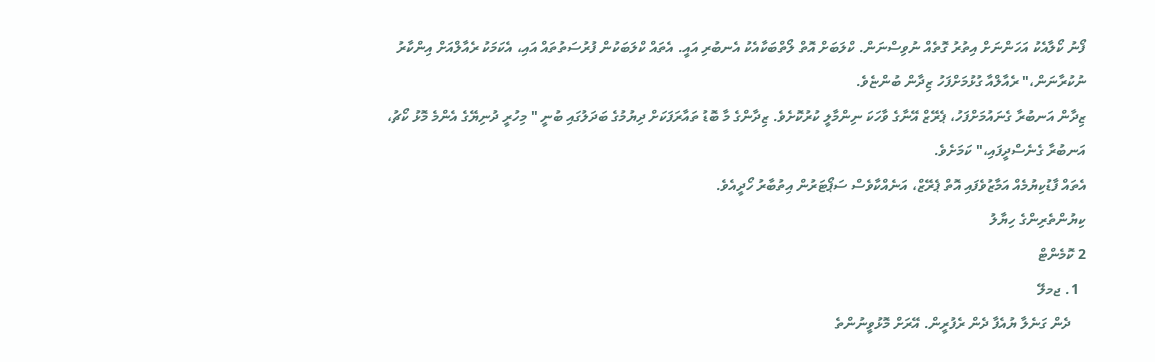ފޯނު ކޯލާއެކު އަހަންނަށް އިތުރު ގޮތެއް ނުވިސްނަން. ކްލަބަށް އޮތް ލޯތްބަކާއެކު އެނބުރި އައީ. އެތައް ކްލަބަކުން ފުރުސަތުތައް އައި، އެކަމަކު ރެއާލްއަށް އިންކާރު ނުކުރާނަން،" ރެއާލްއާ ގުޅުމަށްފަހު ޒިދާން ބުންޏެވެ.
ޒިދާން އަނބުރާ ގެނައުމަށްފަހު، ޕެރޭޒް އޭނާގެ ވާހަކަ ނިންމާލީ ކުރުކޮށެވެ. ޒިދާންގެ މާ ބޮޑު ތައާރަފަކަށް ދިޔުމުގެ ބަދަލުގައި ބުނީ " މިހުރީ ދުނިޔޭގެ އެންމެ މޮޅު ކޯޗު، އަނބުރާ ގެނެސްދީފައި،" ކަމަށެވެ.
އެތައް ފާޑުކިޔުމެއް އަމާޒުވެފައި އޮތް ޕެރޭޒް، އަނެއްކާވެސް ސަޕޯޓަރުން އިތުބާރު ހޯދީއެވެ.
ކިޔުންތެރިންގެ ހިޔާލު
2 ކޮމެންޓް
  1. ޖމލޭ
    ދެން ގަނެލާ ޔުއެފާ ދެން ރެފުރީން. އޭރަށް މޮޅުވީނުންތެ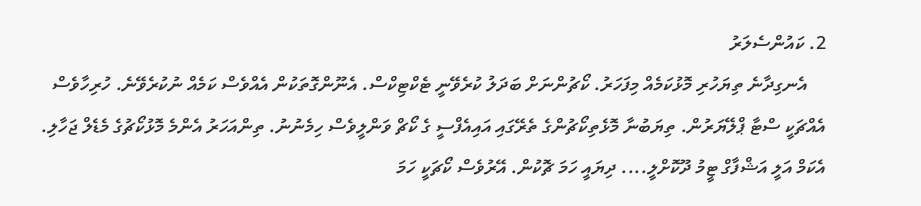2. ކައުންސެލަރު
    އެނގިދާނެ ތިޔަހުރި މޮޅުކަމެއް މިފަހަރު. ކޯޗުންނަށް ބަދަލު ކުރެވޭނީ ޓެކްޓިކްސް. އެނޫންގޮތަކުން އެއްވެސް ކަމެއް ނުކުރެވޭނެ. ހުރިހާވެސް އެއްޗަކީ ސްޓާ ޕްލޭޔަރުން. ތިޔަބުނާ މޮޅެތިކޯޗުންގެ ތެރޭގައި އައިއެފްސީ ގެ ކޯޗް ވަންލީވެސް ހިމެނުނު. ތިންއަހަރު އެންމެ މޮޅުކޯޗުގެ މެޑެލް ޖަހާލި. އެކަމް އަލީ އަޝްފާގް ޓީމު ދޫކޮށްލީ.... ދިޔައީ ހަމަ ޗޮކުން. އޭރުވެސް ކޯޗަކީ ހަމަ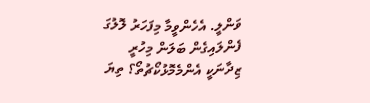ވަންލީ. އެހެންވީމާ މިފަހަރު ލޮލުގަ ފެންލައިގެން ބަލަން މިހުރީ ޒިދާނަކީ އެންމެމޮޅުކޯޗުތޯ؟ ތިޔަ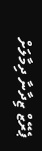ޕެރޭޒް ޒިދާނާ ދިމާލަށް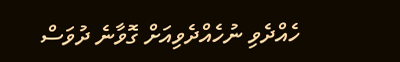ހެއްދެވި ނުހެއްދެވިއަށް ގޮވާނެ ދުވަސް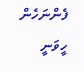ފެންނަހެން ހީވަނީ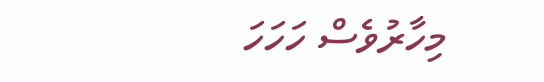މިހާރުވެސް ހަހަހަ